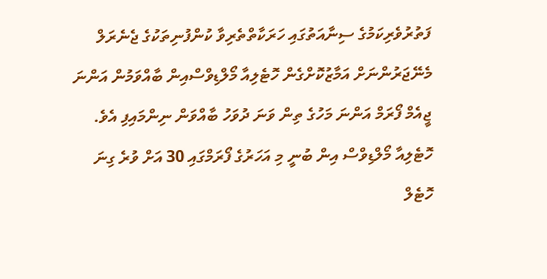ފަތުރުވެރިކަމުގެ ސިނާއަތުގައި ހަރަކާތްތެރިވާ ކުންފުނިތަކުގެ ޖެނެރަލް މެނޭޖަރުންނަށް އަމާޒުކޮށްގެން ހޮޓެލިއާ މޯލްޑިވްސްއިން ބާއްވަމުން އަންނަ ޖީއެމް ފޯރަމް އަންނަ މަހުގެ ތިން ވަނަ ދުވަހު ބާއްވަން ނިންމައިފި އެވެ.
ހޮޓެލިއާ މޯލްޑިވްސް އިން ބުނީ މި އަހަރުގެ ފޯރަމްގައި 30 އަށް ވުރެ ގިނަ ހޮޓެލް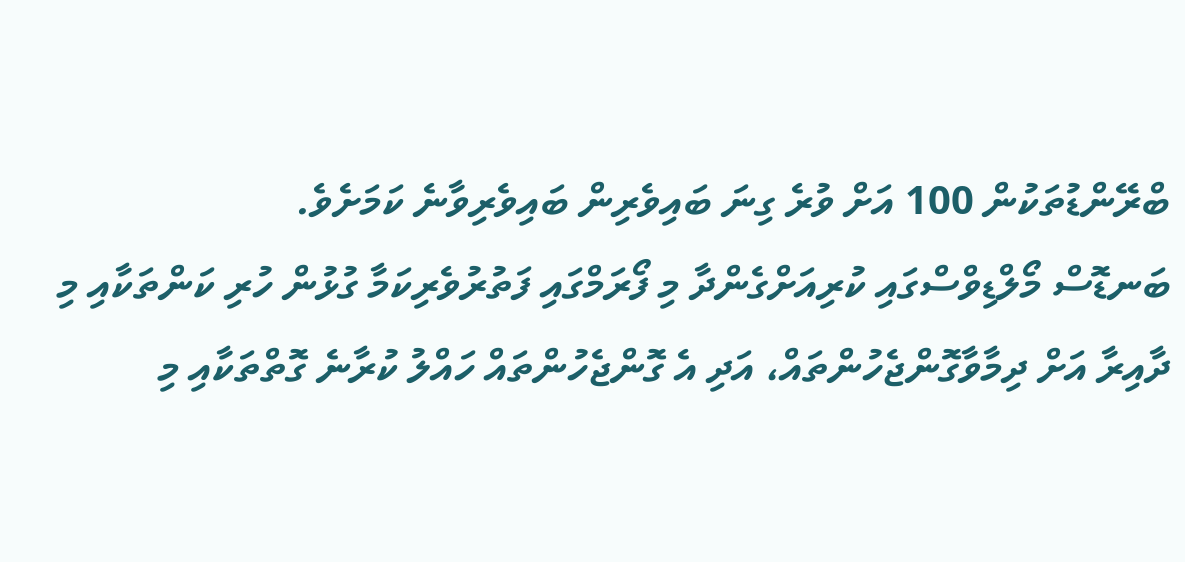ބްރޭންޑުތަކުން 100 އަށް ވުރެ ގިނަ ބައިވެރިން ބައިވެރިވާނެ ކަމަށެވެ.
ބަނޑޮސް މޯލްޑިވްސްގައި ކުރިއަށްގެންދާ މި ފޯރަމްގައި ފަތުރުވެރިކަމާ ގުޅުން ހުރި ކަންތަކާއި މި ދާއިރާ އަށް ދިމާވާގޮންޖެހުންތައް، އަދި އެ ގޮންޖެހުންތައް ހައްލު ކުރާނެ ގޮތްތަކާއި މި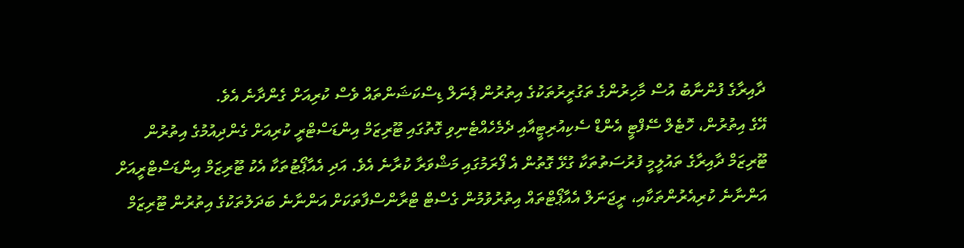ދާއިރާގެ ފުންނާބު އުސް މާހިރުންގެ ތަގުރީރުތަކުގެ އިތުރުން ޕެނަލް ޑިސްކަޝަންތައް ވެސް ކުރިއަށް ގެންދާނެ އެވެ.
އޭގެ އިތުރުން، ހޮޓެލް ސޭފްޓީ އެންޑް ސެކިއުރިޓީއާއި ދެމެހެއްޓެނިވި ގޮތުގައި ޓޫރިޒަމް އިންޑަސްޓްރީ ކުރިއަށް ގެންދިއުމުގެ އިތުރުން ޓޫރިޒަމް ދާއިރާގެ ތައުލީމީ ފުރުސަތުތަކާ ގުޅޭ ގޮތުން އެ ފޯރަމުގައި މަޝްވަރާ ކުރާނެ އެވެ. އަދި އެއާޕޯޓުތަކާ އެކު ޓޫރިޒަމް އިންޑަސްޓްރީއަށް އަންނާނެ ކުރިއެރުންތަކާއި، ރީޖަނަލް އެއާޕޯޓްތައް އިތުރުވުމުން ގެސްޓް ޓްރާންސްފާތަކަށް އަންނާނެ ބަދަލުތަކުގެ އިތުރުން ޓޫރިޒަމް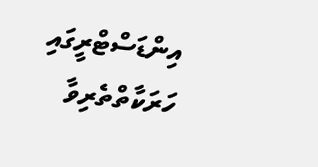އިންޑަސްޓްރީގައި ހަރަކާތްތެރިވާ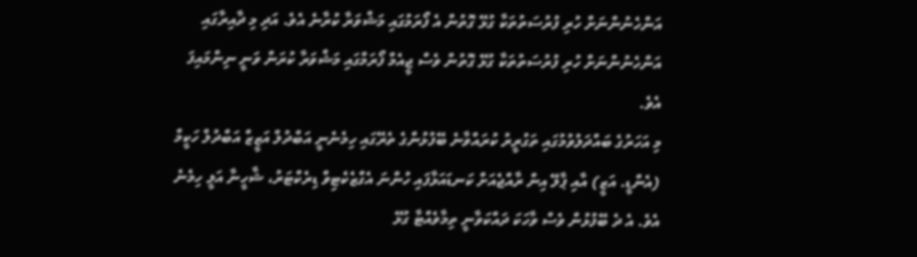އަންހެނުންނަށް ހުރި ފުރުސަތުތަކާ ގުޅޭ ގޮތުން އެ ފޯރަމުގައި މަޝްވަރާ ކުރާނެ އެވެ. އަދި މި ދާއިރާގައި އަންހެނުންނަށް ހުރި ފުރުސަތުތަކާ ގުޅޭ ގޮތުން ވެސް ޖީއެމް ފޯރަމްގައި މަޝްވަރާ ކުރަން ވަނީ ނިންމައިފަ އެވެ.
މި އަހަރުގެ ބައްދަލުވުމުގައި ތަގުރީރު ކުރައްވާނެ ބޭފުޅުންގެ ތެރޭގައި ހިމެނެނީ އަބްދުލް އަޒީޒް އަބްދުލް ހަކީމް (އެންޑީ. އަޒީ) އާއި ޕާލޭ އިން ރާއްޖެއަށް ކަނޑައަޅާފައި ހުންނަ އެގްޒެކެޓިވް ޑިރެކްޓަރު، ޝާހީނާ އަލީ ހިމެނެ އެވެ. އެ ދެ ބޭފުޅުން ވެސް ވާހަކަ ދައްކަވާނީ ތިމާވެއްޓާ ގުޅޭ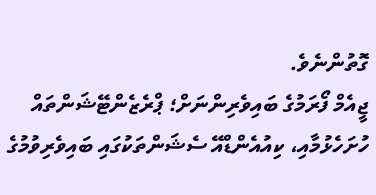ގޮތުންނެވެ.
ޖީއެމް ފޯރަމުގެ ބައިވެރިންނަށް؛ ޕްރެޒެންޓޭޝަންތައް ހުށަހެޅުމާއި، ކިއުއެންޑްއޭ ސެޝަންތަކުގައި ބައިވެރިވުމުގެ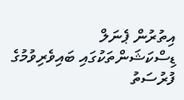އިތުރުން ޕެނަލް ޑިސްކަޝަންތަކުގައި ބައިވެރިވުމުގެ ފުރުސަތު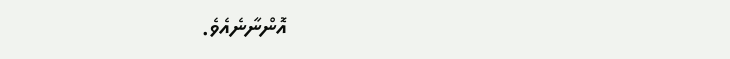އޮންނާނެއެވެ.